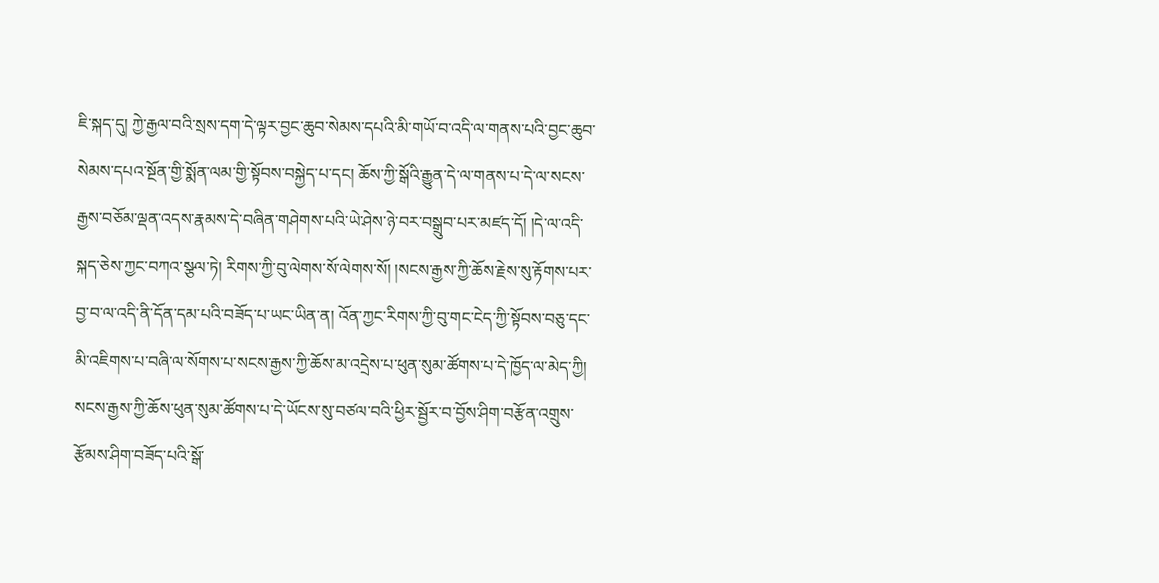ཇི་སྐད་དུ། ཀྱེ་རྒྱལ་བའི་སྲས་དག་དེ་ལྟར་བྱང་ཆུབ་སེམས་དཔའི་མི་གཡོ་བ་འདི་ལ་གནས་པའི་བྱང་ཆུབ་སེམས་དཔའ་སྔོན་གྱི་སྨོན་ལམ་གྱི་སྟོབས་བསྐྱེད་པ་དང། ཆོས་ཀྱི་སྒོའི་རྒྱུན་དེ་ལ་གནས་པ་དེ་ལ་སངས་རྒྱས་བཅོམ་ལྡན་འདས་རྣམས་དེ་བཞིན་གཤེགས་པའི་ཡེ་ཤེས་ཉེ་བར་བསྒྲུབ་པར་མཛད་དོ། །དེ་ལ་འདི་སྐད་ཅེས་ཀྱང་བཀའ་སྩལ་ཏེ། རིགས་ཀྱི་བུ་ལེགས་སོ་ལེགས་སོ། །སངས་རྒྱས་ཀྱི་ཆོས་རྗེས་སུ་རྟོགས་པར་བྱ་བ་ལ་འདི་ནི་དོན་དམ་པའི་བཟོད་པ་ཡང་ཡིན་ན། འོན་ཀྱང་རིགས་ཀྱི་བུ་གང་ངེད་ཀྱི་སྟོབས་བཅུ་དང་མི་འཇིགས་པ་བཞི་ལ་སོགས་པ་སངས་རྒྱས་ཀྱི་ཆོས་མ་འདྲེས་པ་ཕུན་སུམ་ཚོགས་པ་དེ་ཁྱོད་ལ་མེད་ཀྱི། སངས་རྒྱས་ཀྱི་ཆོས་ཕུན་སུམ་ཚོགས་པ་དེ་ཡོངས་སུ་བཙལ་བའི་ཕྱིར་སྦྱོར་བ་བྱོས་ཤིག་བརྩོན་འགྲུས་རྩོམས་ཤིག་བཟོད་པའི་སྒོ་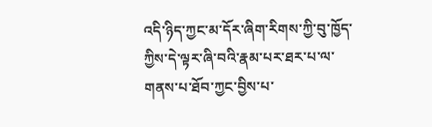འདི་ཉིད་ཀྱང་མ་དོར་ཞིག་རིགས་ཀྱི་བུ་ཁྱོད་ཀྱིས་དེ་ལྟར་ཞི་བའི་རྣམ་པར་ཐར་པ་ལ་གནས་པ་ཐོབ་ཀྱང་བྱིས་པ་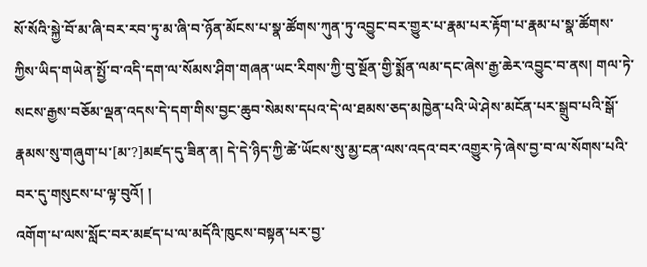སོ་སོའི་སྐྱེ་བོ་མ་ཞི་བར་རབ་ཏུ་མ་ཞི་བ་ཉོན་མོངས་པ་སྣ་ཚོགས་ཀུན་ཏུ་འབྱུང་བར་གྱུར་པ་རྣམ་པར་རྟོག་པ་རྣམ་པ་སྣ་ཚོགས་ཀྱིས་ཡིད་གཡེན་སྤྱོ་བ་འདི་དག་ལ་སོམས་ཤིག་གཞན་ཡང་རིགས་ཀྱི་བུ་སྔོན་གྱི་སྨོན་ལམ་དང་ཞེས་རྒྱ་ཆེར་འབྱུང་བ་ནས། གལ་ཏེ་སངས་རྒྱས་བཅོམ་ལྡན་འདས་དེ་དག་གིས་བྱང་ཆུབ་སེམས་དཔའ་དེ་ལ་ཐམས་ཅད་མཁྱེན་པའི་ཡེ་ཤེས་མངོན་པར་སྒྲུབ་པའི་སྒོ་རྣམས་སུ་གཞུག་པ་[མ་?]མཛད་དུ་ཟིན་ན། དེ་དེ་ཉིད་ཀྱི་ཚེ་ཡོངས་སུ་མྱ་ངན་ལས་འདའ་བར་འགྱུར་ཏེ་ཞེས་བྱ་བ་ལ་སོགས་པའི་བར་དུ་གསུངས་པ་ལྟ་བུའོ། །
འགོག་པ་ལས་སློང་བར་མཛད་པ་ལ་མདོའི་ཁུངས་བསྟན་པར་བྱ་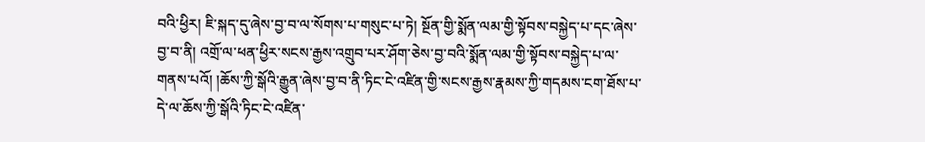བའི་ཕྱིར། ཇི་སྐད་དུ་ཞེས་བྱ་བ་ལ་སོགས་པ་གསུང་པ་ཏེ། སྔོན་གྱི་སྨོན་ལམ་གྱི་སྟོབས་བསྐྱེད་པ་དང་ཞེས་བྱ་བ་ནི། འགྲོ་ལ་ཕན་ཕྱིར་སངས་རྒྱས་འགྲུབ་པར་ཤོག་ཅེས་བྱ་བའི་སྨོན་ལམ་གྱི་སྟོབས་བསྐྱེད་པ་ལ་གནས་པའོ། །ཆོས་ཀྱི་སྒོའི་རྒྱུན་ཞེས་བྱ་བ་ནི་ཏིང་ངེ་འཛིན་གྱི་སངས་རྒྱས་རྣམས་ཀྱི་གདམས་ངག་ཐོས་པ་དེ་ལ་ཆོས་ཀྱི་སྒོའི་ཏིང་ངེ་འཛིན་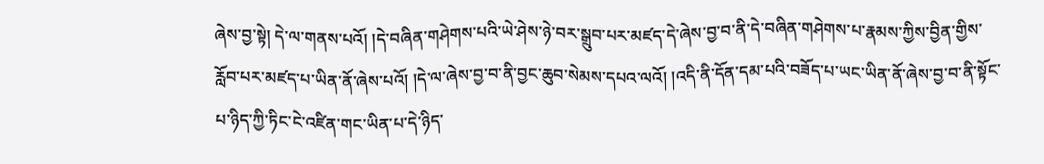ཞེས་བྱ་སྟེ། དེ་ལ་གནས་པའོ། །དེ་བཞིན་གཤེགས་པའི་ཡེ་ཤེས་ཉེ་བར་སྒྲུབ་པར་མཛད་དེ་ཞེས་བྱ་བ་ནི་དེ་བཞིན་གཤེགས་པ་རྣམས་ཀྱིས་བྱིན་གྱིས་རློབ་པར་མཛད་པ་ཡིན་ནོ་ཞེས་པའོ། །དེ་ལ་ཞེས་བྱ་བ་ནི་བྱང་ཆུབ་སེམས་དཔའ་ལའོ། །འདི་ནི་དོན་དམ་པའི་བཟོད་པ་ཡང་ཡིན་ནོ་ཞེས་བྱ་བ་ནི་སྟོང་པ་ཉིད་ཀྱི་ཏིང་ངེ་འཛིན་གང་ཡིན་པ་དེ་ཉིད་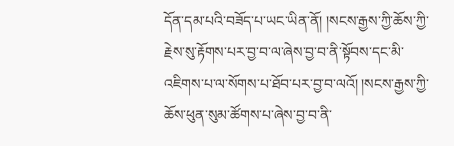དོན་དམ་པའི་བཟོད་པ་ཡང་ཡིན་ནོ། །སངས་རྒྱས་ཀྱི་ཆོས་ཀྱི་རྗེས་སུ་རྟོགས་པར་བྱ་བ་ལ་ཞེས་བྱ་བ་ནི་སྟོབས་དང་མི་འཇིགས་པ་ལ་སོགས་པ་ཐོབ་པར་བྱ་བ་ལའོ། །སངས་རྒྱས་ཀྱི་ཆོས་ཕུན་སུམ་ཚོགས་པ་ཞེས་བྱ་བ་ནི་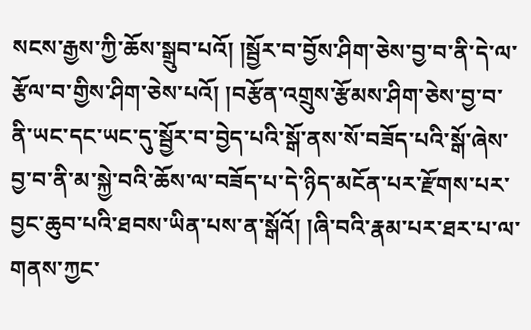སངས་རྒྱས་ཀྱི་ཆོས་སྒྲུབ་པའོ། །སྦྱོར་བ་བྱོས་ཤིག་ཅེས་བྱ་བ་ནི་དེ་ལ་རྩོལ་བ་གྱིས་ཤིག་ཅེས་པའོ། །བརྩོན་འགྲུས་རྩོམས་ཤིག་ཅེས་བྱ་བ་ནི་ཡང་དང་ཡང་དུ་སྦྱོར་བ་བྱེད་པའི་སྒོ་ནས་སོ་བཟོད་པའི་སྒོ་ཞེས་བྱ་བ་ནི་མ་སྐྱེ་བའི་ཆོས་ལ་བཟོད་པ་དེ་ཉིད་མངོན་པར་རྫོགས་པར་བྱང་ཆུབ་པའི་ཐབས་ཡིན་པས་ན་སྒོའོ། །ཞི་བའི་རྣམ་པར་ཐར་པ་ལ་གནས་ཀྱང་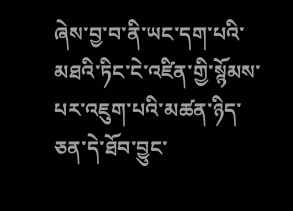ཞེས་བྱ་བ་ནི་ཡང་དག་པའི་མཐའི་ཏིང་ངེ་འཛིན་གྱི་སྙོམས་པར་འཇུག་པའི་མཚན་ཉིད་ཅན་དེ་ཐོབ་བྱུང་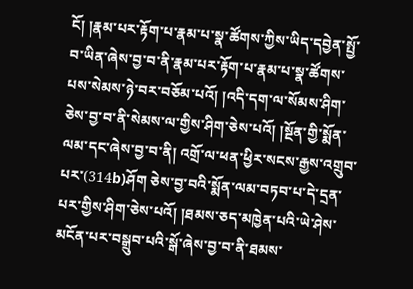ངོ། །རྣམ་པར་རྟོག་པ་རྣམ་པ་སྣ་ཚོགས་ཀྱིས་ཡིད་དབྱེན་སྤྱོ་བ་ཡིན་ཞེས་བྱ་བ་ནི་རྣམ་པར་རྟོག་པ་རྣམ་པ་སྣ་ཚོགས་པས་སེམས་ཉེ་བར་བཅོམ་པའོ། །འདི་དག་ལ་སོམས་ཤིག་ཅེས་བྱ་བ་ནི་སེམས་ལ་གྱིས་ཤིག་ཅེས་པའོ། །སྔོན་གྱི་སྨོན་ལམ་དང་ཞེས་བྱ་བ་ནི། འགྲོ་ལ་ཕན་ཕྱིར་སངས་རྒྱས་འགྲུབ་པར་(314b)ཤོག ཅེས་བྱ་བའི་སྨོན་ལམ་བཏབ་པ་དེ་དྲན་པར་གྱིས་ཤིག་ཅེས་པའོ། །ཐམས་ཅད་མཁྱེན་པའི་ཡེ་ཤེས་མངོན་པར་བསྒྲུབ་པའི་སྒོ་ཞེས་བྱ་བ་ནི་ཐམས་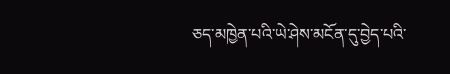ཅད་མཁྱེན་པའི་ཡེ་ཤེས་མངོན་དུ་བྱེད་པའི་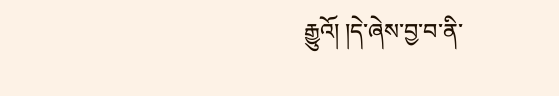རྒྱུའོ། །དེ་ཞེས་བྱ་བ་ནི་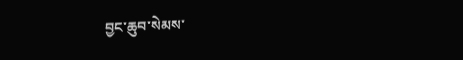བྱང་ཆུབ་སེམས་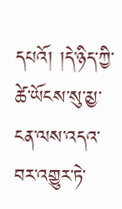དཔའོ། །དེ་ཉིད་ཀྱི་ཚེ་ཡོངས་སུ་མྱ་ངན་ལས་འདའ་བར་འགྱུར་ཏེ་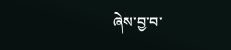ཞེས་བྱ་བ་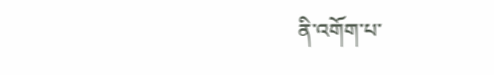ནི་འགོག་པ་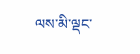ལས་མི་ལྡང་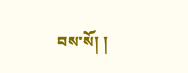བས་སོ། །